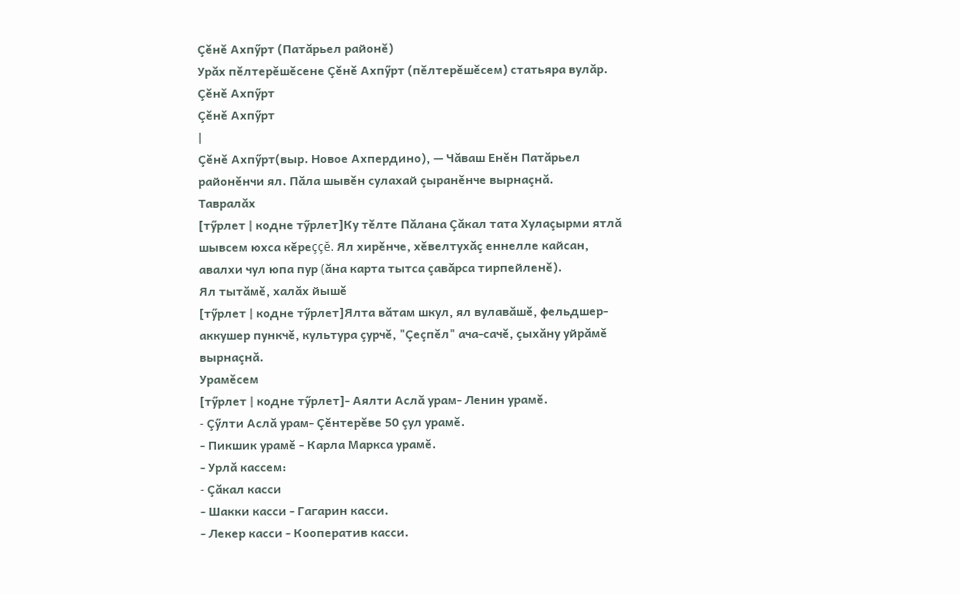Çĕнĕ Ахпӳрт (Патăрьел районĕ)
Урăх пĕлтерĕшĕсене Çĕнĕ Ахпӳрт (пĕлтерĕшĕсем) статьяра вулăр.
Çĕнĕ Ахпӳрт
Çĕнĕ Ахпӳрт
|
Çĕнĕ Ахпӳрт(выр. Новое Ахпердино), — Чăваш Енĕн Патăрьел районĕнчи ял. Пăла шывĕн сулахай çыранĕнче вырнаçнă.
Тавралăх
[тӳрлет | кодне тӳрлет]Ку тĕлте Пăлана Çăкал тата Хулаçырми ятлă шывсем юхса кĕреççĕ. Ял хирĕнче, хĕвелтухăç еннелле кайсан, авалхи чул юпа пур (ăна карта тытса çавăрса тирпейленĕ).
Ял тытăмĕ, халăх йышĕ
[тӳрлет | кодне тӳрлет]Ялта вăтам шкул, ял вулавăшĕ, фельдшер-аккушер пункчĕ, культура çурчĕ, "Çеçпĕл" ача-сачĕ, çыхăну уйрăмĕ вырнаçнă.
Урамĕсем
[тӳрлет | кодне тӳрлет]- Аялти Аслă урам- Ленин урамĕ.
- Çӳлти Аслă урам- Çĕнтерĕве 50 çул урамĕ.
- Пикшик урамĕ - Карла Маркса урамĕ.
- Урлă кассем:
- Çăкал касси
- Шакки касси - Гагарин касси.
- Лекeр касси - Кооператив касси.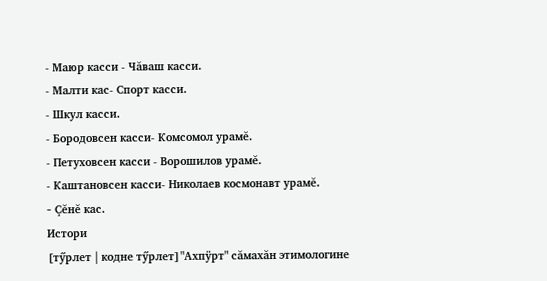- Маюр касси - Чăваш касси.
- Малти кас- Спорт касси.
- Шкул касси.
- Бородовсен касси- Комсомол урамĕ.
- Петуховсен касси - Ворошилов урамĕ.
- Каштановсен касси- Николаев космонавт урамĕ.
- Çĕнĕ кас.
Истори
[тӳрлет | кодне тӳрлет]"Ахпÿрт" сăмахăн этимологине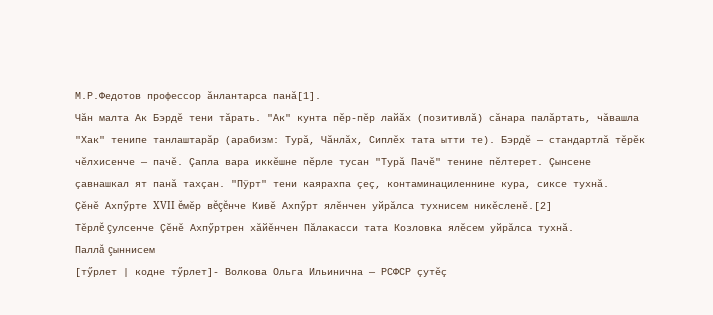М.Р.Федотов профессор ăнлантарса панă[1].
Чăн малта Ак Бэрдĕ тени тăрать. "Ак" кунта пĕр-пĕр лайăх (позитивлă) сăнара палăртать, чăвашла "Хак" тенипе танлаштарăр (арабизм: Турă, Чăнлăх, Сиплĕх тата ытти те). Бэрдĕ — стандартлă тĕрĕк чĕлхисенче — пачĕ. Çапла вара иккĕшне пĕрле тусан "Турă Пачĕ" тенине пĕлтерет. Çынсене çавнашкал ят панă тахçан. "Пÿрт" тени каярахпа çеç, контаминациленнине кура, сиксе тухнă.
Çĕнĕ Ахпӳрте XVII ĕмĕр вĕçĕнче Кивĕ Ахпӳрт ялĕнчен уйрăлса тухнисем никĕсленĕ.[2]
Тĕрлĕ çулсенче Çĕнĕ Ахпӳртрен хăйĕнчен Пăлакасси тата Козловка ялĕсем уйрăлса тухнă.
Паллă çыннисем
[тӳрлет | кодне тӳрлет]- Волкова Ольга Ильинична — РСФСР çутĕç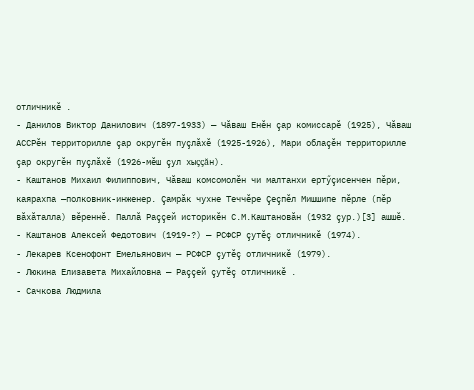отличникĕ .
- Данилов Виктор Данилович (1897-1933) — Чăваш Енĕн çар комиссарĕ (1925), Чăваш АССРĕн территорилле çар округĕн пуçлăхĕ (1925-1926), Мари облаçĕн территорилле çар округĕн пуçлăхĕ (1926-мĕш çул хыççăн).
- Каштанов Михаил Филиппович, Чăваш комсомолĕн чи малтанхи ертӳçисенчен пĕри, каярахпа —полковник-инженер. Çамрăк чухне Теччĕре Çеçпĕл Мишшипе пĕрле (пĕр вăхăталла) вĕреннĕ. Паллă Раççей историкĕн С.М.Каштановăн (1932 çур.)[3] ашшĕ.
- Каштанов Алексей Федотович (1919-?) — РСФСР çутĕç отличникĕ (1974).
- Лекарев Ксенофонт Емельянович — РСФСР çутĕç отличникĕ (1979).
- Люкина Елизавета Михайловна — Раççей çутĕç отличникĕ .
- Сачкова Людмила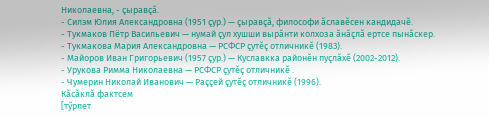Николаевна, - çыравçă.
- Силэм Юлия Александровна (1951 çур.) — çыравçă, философи ăславĕсен кандидачĕ.
- Тукмаков Пётр Васильевич — нумай çул хушши вырăнти колхоза ăнăçлă ертсе пынăскер.
- Тукмакова Мария Александровна — РСФСР çутĕç отличникĕ (1983).
- Майоров Иван Григорьевич (1957 çур.) — Куславкка районĕн пуçлăхĕ (2002-2012).
- Урукова Римма Николаевна — РСФСР çутĕç отличникĕ .
- Чумерин Николай Иванович — Раççей çутĕç отличникĕ (1996).
Кăсăклă фактсем
[тӳрлет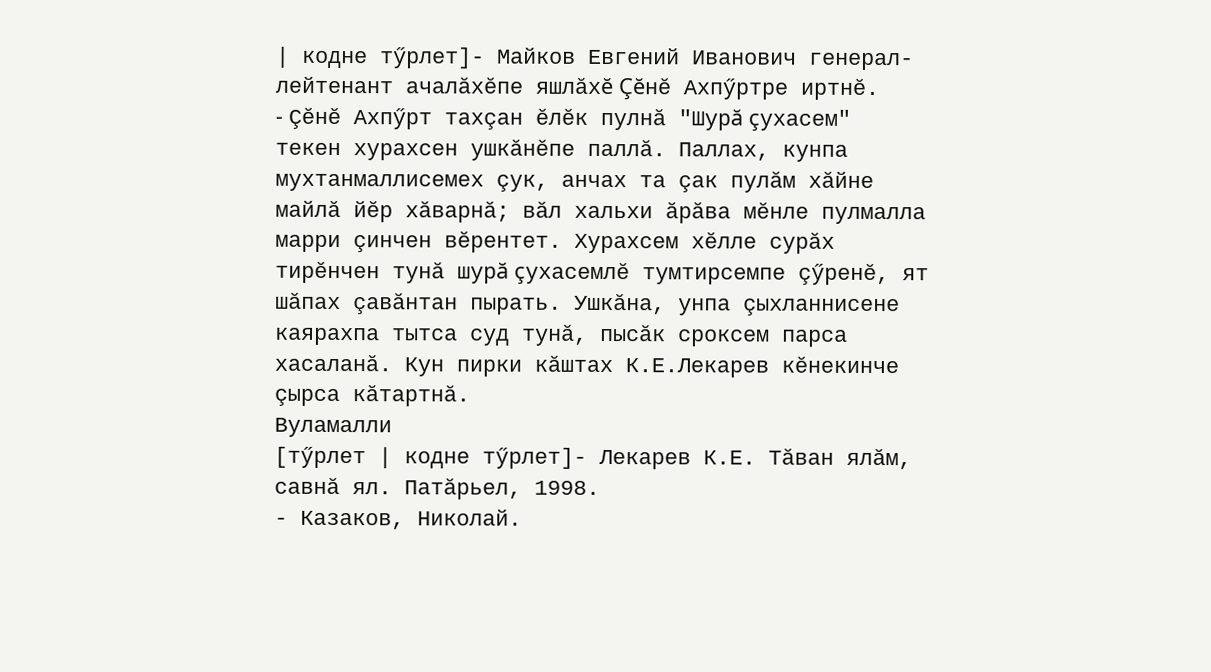| кодне тӳрлет]- Майков Евгений Иванович генерал-лейтенант ачалăхĕпе яшлăхĕ Çĕнĕ Ахпӳртре иртнĕ.
- Çĕнĕ Ахпӳрт тахçан ĕлĕк пулнă "Шурă çухасем" текен хурахсен ушкăнĕпе паллă. Паллах, кунпа мухтанмаллисемех çук, анчах та çак пулăм хăйне майлă йĕр хăварнă; вăл хальхи ăрăва мĕнле пулмалла марри çинчен вĕрентет. Хурахсем хĕлле сурăх тирĕнчен тунă шурă çухасемлĕ тумтирсемпе çӳренĕ, ят шăпах çавăнтан пырать. Ушкăна, унпа çыхланнисене каярахпа тытса суд тунă, пысăк сроксем парса хасаланă. Кун пирки кăштах К.Е.Лекарев кĕнекинче çырса кăтартнă.
Вуламалли
[тӳрлет | кодне тӳрлет]- Лекарев К.Е. Тăван ялăм, савнă ял. Патăрьел, 1998.
- Казаков, Николай.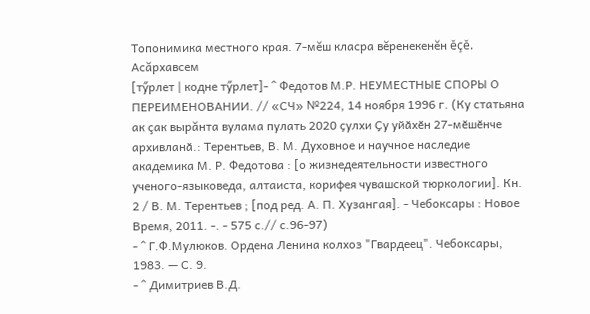Топонимика местного края. 7-мĕш класра вĕренекенĕн ĕçĕ.
Асăрхавсем
[тӳрлет | кодне тӳрлет]- ^ Федотов М.Р. НЕУМЕСТНЫЕ СПОРЫ О ПЕРЕИМЕНОВАНИИ. // «СЧ» №224, 14 ноября 1996 г. (Ку статьяна ак çак вырăнта вулама пулать 2020 ҫулхи Ҫу уйӑхӗн 27-мӗшӗнче архивланӑ.: Терентьев, В. М. Духовное и научное наследие академика М. Р. Федотова : [о жизнедеятельности известного ученого-языковеда, алтаиста, корифея чувашской тюркологии]. Кн. 2 / В. М. Терентьев ; [под ред. А. П. Хузангая]. - Чебоксары : Новое Время, 2011. -. - 575 с.// с.96-97)
- ^ Г.Ф.Мулюков. Ордена Ленина колхоз "Гвардеец". Чебоксары, 1983. — С. 9.
- ^ Димитриев В.Д.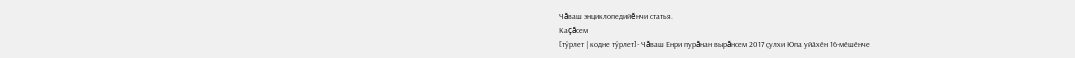Чăваш энциклопедийĕнчи статья.
Каçăсем
[тӳрлет | кодне тӳрлет]- Чăваш Енри пурăнан вырăнсем 2017 ҫулхи Юпа уйӑхӗн 16-мӗшӗнче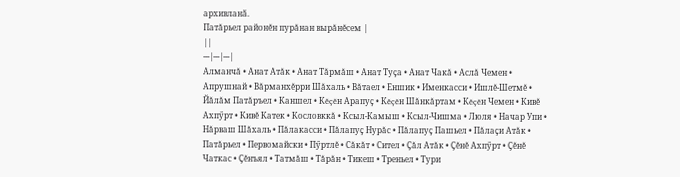архивланӑ.
Патăрьел районĕн пурăнан вырăнĕсем |
||
---|---|---|
Алманчă • Анат Атăк • Анат Тăрмăш • Анат Туçа • Анат Чакă • Аслă Чемен • Апрушнай • Вăрманхĕрри Шăхаль • Вăтаел • Еншик • Именкасси • Ишлĕ-Шетмĕ • Йăлăм Патăръел • Каншел • Кĕçĕн Арапуç • Кĕçĕн Шăнкăртам • Кĕçĕн Чемен • Кивĕ Ахпӳрт • Кивĕ Катек • Кословккă • Ксыл-Камыш • Ксыл-Чишма • Люля • Начар Упи • Нăрваш Шăхаль • Пăлакасси • Пăлапуç Нурăс • Пăлапуç Пашьел • Пăлаçи Атăк • Патăрьел • Первомайски • Пӳртлĕ • Сăкăт • Сител • Çăл Атăк • Çĕнĕ Ахпӳрт • Çĕнĕ Чаткас • Çĕнъял • Татмăш • Тăрăн • Тикеш • Треньел • Тури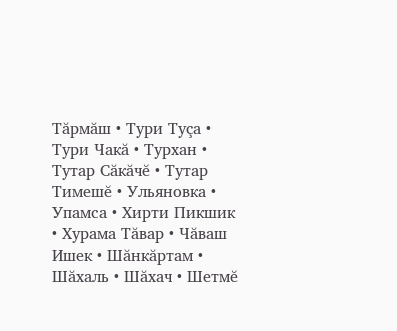Тăрмăш • Тури Туçа • Тури Чакă • Турхан • Тутар Сăкăчĕ • Тутар Тимешĕ • Ульяновка • Упамса • Хирти Пикшик • Хурама Тăвар • Чăваш Ишек • Шăнкăртам • Шăхаль • Шăхач • Шетмĕ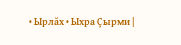• Ырлăх • Ыхра Çырми |